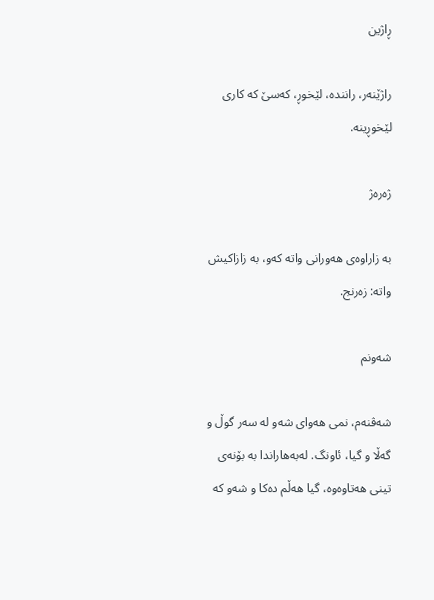ڕاژین

راژێنەر، رانندە، لێخوڕ، کەسێ کە کاری لێخوڕینە.

ژەرەژ

بە زاراوەی هەورانی واتە کەو، بە زازاکیش واتە: زەرنج.

شەونم

شەڤنەم، نمی هەوای شەو لە سەر گوڵ و گەڵا و گیا، ئاونگ. لەبەهاراندا بە بۆنەی تینی هەتاوەوە، گیا هەڵم دەکا و شەو کە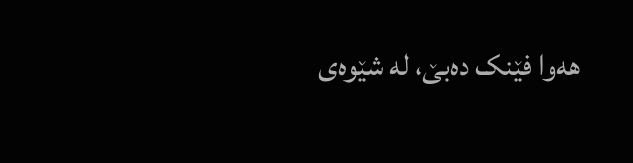هەوا فێنک دەبێ، لە شێوەی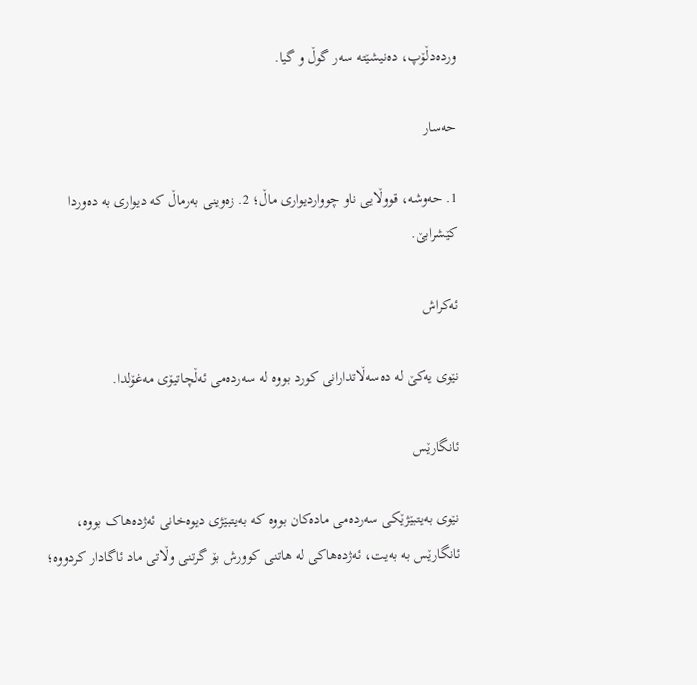وردەدڵۆپ، دەنیشێتە سەر گوڵ و گیا.

حەسار

1. حەوشە، قووڵایی ناو چوواردیواری ماڵ؛ 2. زەوینی بەرماڵ کە دیواری بە دەوردا کێشرابێ.

ئەکراش

نێوی یەکێ لە دەسەڵاتدارانی کورد بووە لە سەردەمی ئەڵچاتیۆی مەغۆلدا.

ئانگارێس

نێوی بەیتبێژێکی سەردەمی مادەکان بووە کە بەیتبێژی دیوەخانی ئەژدەهاک بووە، ئانگارێس بە بەیت، ئەژدەهاکی لە هاتنی کوورش بۆ گرتنی وڵاتی ماد ئاگادار کردووە؛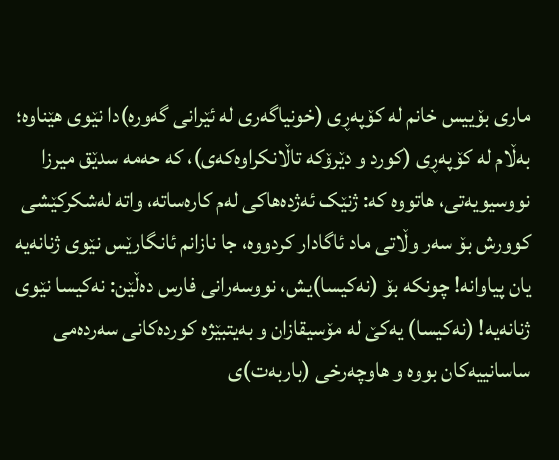ماری بۆییس خانم لە کۆپەڕی (خونیاگەری لە ئێرانی گەورە)دا نێوی هێناوە؛ بەڵام لە کۆپەڕی (کورد و دێرۆکە تاڵانکراوەکەی)، کە حەمە سدێق میرزا نووسیویەتی، هاتووە کە: ژنێک ئەژدەهاکی لەم کارەساتە، واتە لەشکرکێشی کوورش بۆ سەر وڵاتی ماد ئاگادار کردووە، جا نازانم ئانگارێس نێوی ژنانەیە یان پیاوانە! چونکە بۆ (نەکیسا)یش، نووسەرانی فارس دەڵێن: نەکیسا نێوی ژنانەیە! (نەکیسا) یەکێ لە مۆسیقازان و بەیتبێژە کوردەکانی سەردەمی ساسانییەکان بووە و هاوچەرخی (باربەت)ی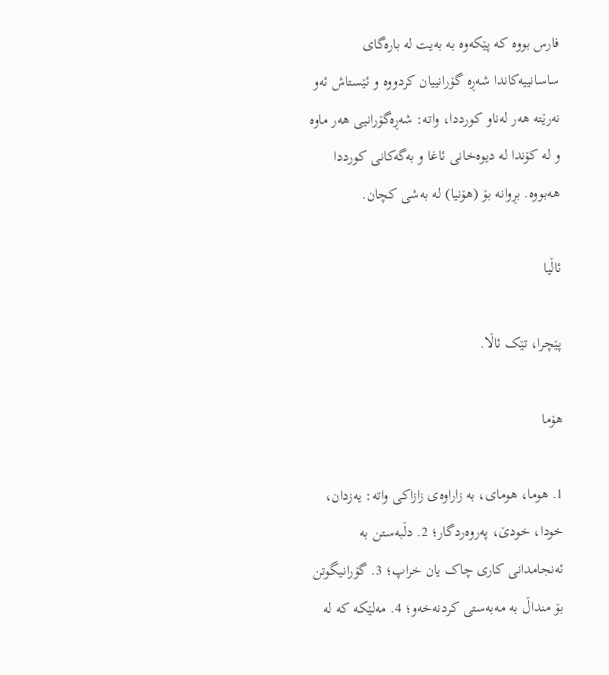فارس بووە کە پێکەوە بە بەیت لە بارەگای ساسانییەکاندا شەڕە گۆرانییان کردووه و ئێستاش ئەو نەرێتە هەر لەناو کورددا، واتە: شەڕەگۆرانیی هەر ماوە و لە کۆندا لە دیوەخانی ئاغا و بەگەکانی کورددا هەبووە‌. بڕوانە بۆ (هۆنیا) لە بەشی کچان.

ئاڵیا

پێچرا، تێک ئاڵا.

هۆما

1. هوما، هومای، بە زاراوەی زازاکی واتە: یەزدان، خودا، خودێ، پەروەردگار؛ 2. دڵبەستن بە ئەنجامدانی کاری چاک یان خراپ؛ 3. گۆرانیگوتن بۆ منداڵ بە مەبەستی کردنەخەو؛ 4. مەلێکە کە لە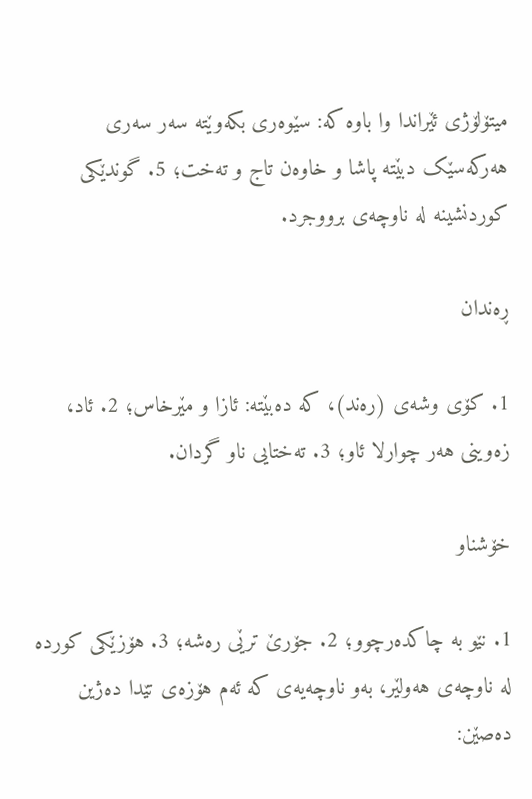میتۆلۆژی ئێراندا وا باوە کە: سێوەری بکەوێتە سەر سەری هەرکەسێک دبێتە پاشا و خاوەن تاج و تەخت؛ 5. گوندێکی کوردنشینە لە ناوچەی برووجرد.

ڕەندان

1. کۆی وشەی (رەند)، کە دەبێتە: ئازا و مێرخاس؛ 2. ئاد، زەوینی هەر چوارلا ئاو؛ 3. تەختایی ناو گردان.

خۆشناو

1. نێو بە چاکدەرچوو؛ 2. جۆرێ ترێی رەشە؛ 3. هۆزێکی کوردە لە ناوچەی هەولێر، بەو ناوچەیەی کە ئەم هۆزەی تێدا دەژین دەصێن: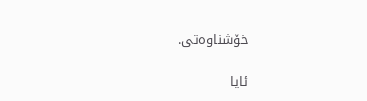خۆشناوەتی.

ئایا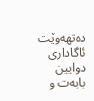دەتهەوێت ئاگاداری دوایین بابەت و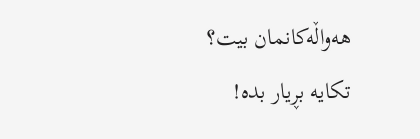هەواڵەکانمان بیت؟
تکایە بڕیار بدە!